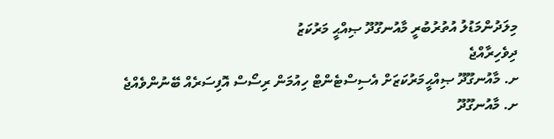މިލަދުންމަޑުލު އުތުރުބުރީ މާއުނގޫދޫ ޞިއްޙީ މަރުކަޒު
ދިވެހިރާއްޖެ
ށ. މާއުނގޫދޫ ޞިއްޙީމަރުކަޒަށް އެސިސްޓެންޓް ހިއުމަން ރިސޯސް އޮފިސަރެއް ބޭނުންވެއްޖެ
ށ. މާއުނގޫދޫ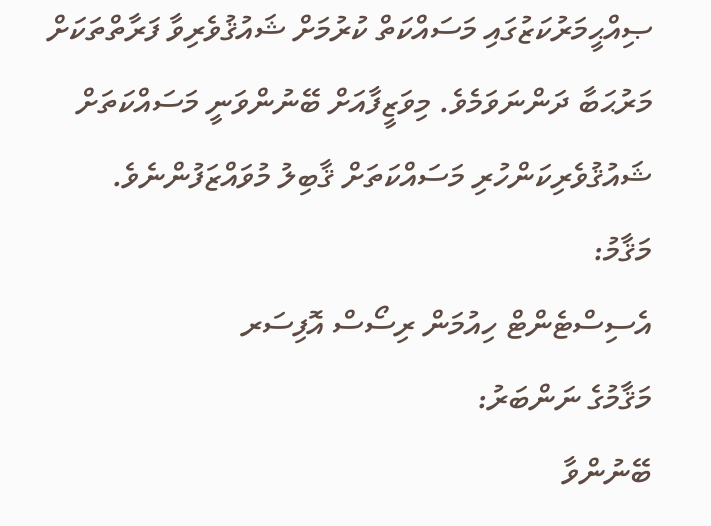ޞިއްޙީމަރުކަޒުގައި މަސައްކަތް ކުރުމަށް ޝައުޤުވެރިވާ ފަރާތްތަކަށް މަރުޙަބާ ދަންނަވަމެވެ. މިވަޒީފާއަށް ބޭނުންވަނީ މަސައްކަތަށް ޝައުޤުވެރިކަންހުރި މަސައްކަތަށް ޤާބިލު މުވައްޒަފުންނެވެ.
މަޤާމު:
އެސިސްޓެންޓް ހިއުމަން ރިސޯސް އޮފިސަރ
މަޤާމުގެ ނަންބަރު:
ބޭނުންވާ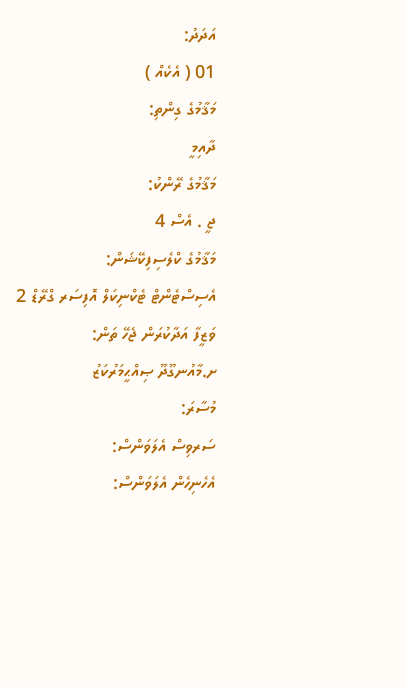އަދަދު:
01 ( އެކެއް )
މަޤާމުގެ ގިންތި:
ދާއިމީ
މަޤާމުގެ ރޭންކު:
ޖީ . އެސް 4
މަޤާމުގެ ކްލެސިފިކޭޝަން:
އެސިސްޓެންޓް ޓެކްނިކަލް އޮފިސަރ ގްރޭޑް 2
ވަޒީފާ އަދާކުރަން ޖެހޭ ތަން:
ށ.މާއުނގޫދޫ ޞިއްޙީމަރުކަޒު
މުސާރަ:
ސަރވިސް އެލަވަންސް:
އެހެނިހެން އެލަވަންސް: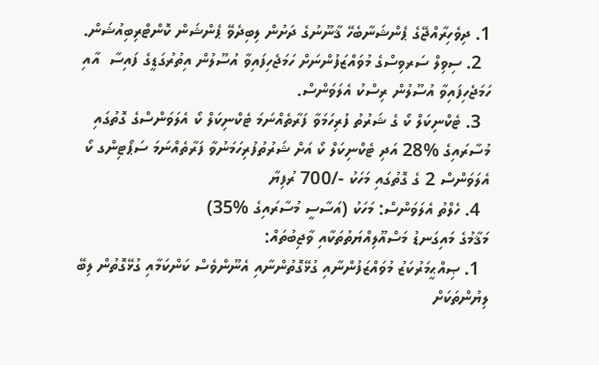1. ދިވެހިރާއްޖޭގެ ޕެންޝަނާބެހޭ ޤާނޫނުގެ ދަށުން ލިބިދެވޭ ޕެންޝަން ކޮންޓްރިބިއުޝަން.
  2. ސިވިލް ސަރވިސްގެ މުވައްޒަފުންނަށް ހަމަޖެހިފައިވާ އުސޫލުން އިތުރުގަޑީގެ ފައިސާ  އާއި ހަމަޖެހިފައިވާ އުސޫލުން ރިސްކު އެލަވަންސް.
  3. ޓެކްނިކަލް ކޯ ގެ ޝަރުތު ފުރިހަމަވާ ފަރާތެއްނަމަ ޓެކްނިކަލް ކޯ އެލަވަންސްގެ ގޮތުގައި މުސާރައިގެ %28 އަދި ޓެކްނިކަލް ކޯ އަށް ޝަރުތުފުރިހަމަނުވާ ފަރާތެއްނަމަ ސަޕޯޓިންގ ކޯ އެލަވަންސް 2 ގެ ގޮތުގައި މަހަކު -/700 ރުފިޔާ
  4. ހެލްތު އެލަވަންސް: މަހަކު (އަސާސީ މުސާރައިގެ %35)
މަޤާމުގެ މައިގަނޑު މަސްއޫލިއްޔަތުތަކާއި ވާޖިބުތައް:
  1. ޞިއްޙީމަރުކަޒު މުވައްޒަފުންނާއި ގުޅޭގޮތުންނާއި އެނޫންވެސް ކަންކަމާއި ގުޅޭގޮތުން ލިބޭ ލިޔުންތަކަށް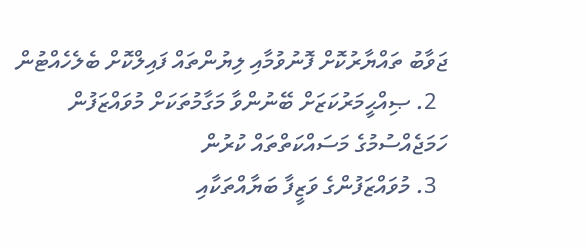ޖަވާބު ތައްޔާރުކޮށް ފޮނުވުމާއި ލިޔުންތައް ފައިލްކޮށް ބެލެހެއްޓުން
  2. ޞިއްޙީމަރުކަޒަށް ބޭނުންވާ މަގާމުތަކަށް މުވައްޒަފުން ހަމަޖެއްސުމުގެ މަސައްކަތްތައް ކުރުން
  3. މުވައްޒަފުންގެ ވަޒީފާ ބަޔާއްތަކާއި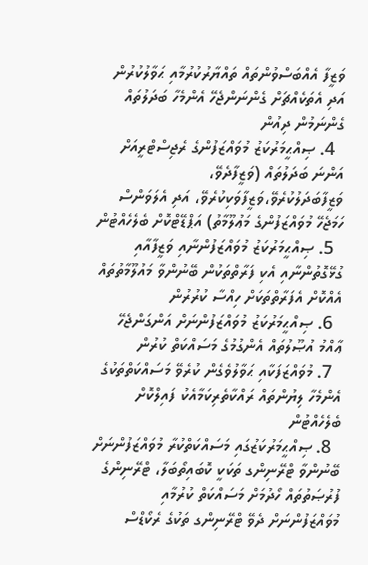ވަޒީފާ އެއްބަސްވުންތައް ތައްޔާރުކުރުމާއި ޙަވާލުކުރުން އަދި އެތަކެއްޗަށް ގެންނަންޖެހޭ އެންމެހާ ބަދަލުތައް ގެންނަމުން ދިއުން
  4. ޞިއްޙީމަރުކަޒު މުވައްޒަފުންގެ ރެޖިސްޓްރީއަށް އަންނަ ބަދަލުތައް (ވަޒީފާދެވޭ، ވަޒީފާބަދަލުކުރެވޭ،ވަޒީފާވަކިކުރެވޭ، އަދި އެލަވަންސް ހަމަޖެހޭ މުވައްޒަފުންގެ މަޢުލޫމާތު) އަޕްޑޭޓްކޮށް ބެލެހެއްޓުން
  5. ޞިއްޙީމަރުކަޒު މުވައްޒަފުންނާއި ވަޒީފާއާއި ގުޅޭގޮތުންނާއި އެކި ފަރާތްތަކުން ބޭނުންވާ މައުލޫމާތުތައް އެއްކޮށް އެފަރާތްތަކަށް ހިއްސާ ކުރުރުން
  6. ޞިއްޙީމަރުކަޒު މުވައްޒަފުންނަށް އަންގަންޖެހޭ ޢާއްމު އުޞޫލުތައް އެންގުމުގެ މަސައްކަތް ކުރުން
  7. މުވައްޒަފަކާއި ޙަވާލުވެގެން ކުރެވޭ މަސައްކަތްތަކުގެ އެންމެހާ ލިޔުންތައް ރައްކާތެރިކަމާއެކު ފައިލްކޮށް ބެލެހެއްޓުން
  8. ޞިއްޙީމަރުކަޒުގައި މަސައްކަތްކުރާ މުވައްޒަފުންނަށް ބޭނުންވާ ޓްރޭނިންގ ތަކަކީ ކޮބައިތޯބަލާ، ޓްރޭނިންގެ ފުރުޞަތުތައް ހޯދުމަށް މަސައްކަތް ކުރުމާއި މުވައްޒަފުންނަށް ދެވޭ ޓްރޭނިންގ ތަކުގެ ރެކޯޑްސް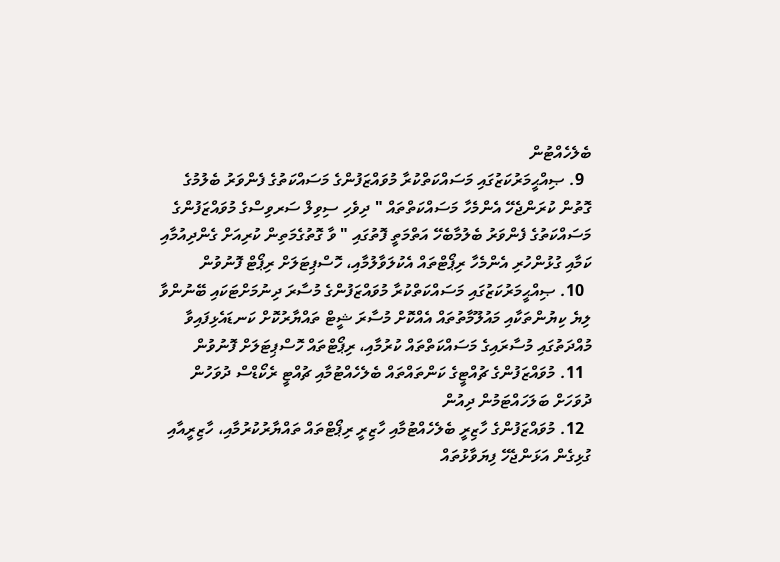ބެލެހެއްޓުން
  9. ޞިއްޙީމަރުކަޒުގައި މަސައްކަތްކުރާ މުވައްޒަފުންގެ މަސައްކަތުގެ ފެންވަރު ބެލުމުގެ ގޮތުން ކުރަންޖެހޭ އެންމެހާ މަސައްކަތްތައް " ދިވެހި ސިވިލް ސަރވިސްގެ މުވައްޒަފުންގެ މަސައްކަތުގެ ފެންވަރު ބެލުމާބެހޭ އަތްމަތީ ފޮތުގައި " ވާ ގޮތުގެމަތިން ކުރިއަށް ގެންދިއުމާއި ކަމާއި ގުޅުންހުރި އެންމެހާ ރިޕޯޓްތައް އެކުލަވާލުމާއި، ހޮސްޕިޓަލަށް ރިޕޯޓް ފޮނުވުން
  10. ޞިއްޙީމަރުކަޒުގައި މަސައްކަތްކުރާ މުވައްޒަފުންގެ މުސާރަ ދިނުމަށްޓަކައި ބޭނުންވާ ލިޔެ ކިޔުންތަކާއި މައުލޫމާތުތައް އެއްކޮށް މުސާރަ ޝީޓް ތައްޔާރުކޮށް ކަނޑައެޅިފައިވާ މުއްދަތުގައި މުސާރައިގެ މަސައްކަތްތައް ކުރުމާއި، ރިޕޯޓްތައް ހޮސްޕިޓަލަށް ފޮނުވުން
  11. މުވައްޒަފުންގެ ޗުއްޓީގެ ކަންތައްތައް ބެލެހެއްޓުމާއި ޗުއްޓީ ރެކޯޑްސް ދުވަހުން ދުވަހަށް ބަލަހައްޓަމުން ދިއުން
  12. މުވައްޒަފުންގެ ހާޒިރީ ބެލެހެއްޓުމާއި ހާޒިރީ ރިޕޯޓްތައް ތައްޔާރުކުރުމާއި، ހާޒިރީއާއި ގުޅިގެން އަޅަންޖެހޭ ފިޔަވާޅުތައް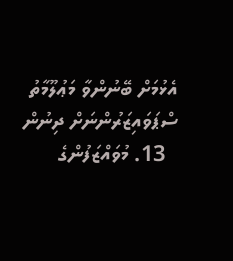އެޅުމަށް ބޭނުންވާ މަޢުލޫމާތު ސްޕަވައިޒަރުންނަށް ދިނުން
  13. މުވައްޒަފުންގެ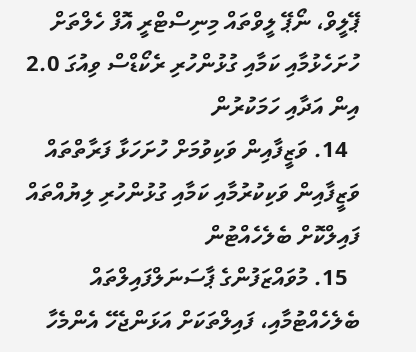ޕޭލީވް، ނޯޕޭ ލީވްތައް މިނިސްޓްރީ އޮފް ހެލްތަށް ހުށަހެޅުމާއި ކަމާއި ގުޅުންހުރި ރެކޯޑްސް ވިއުގަ 2.0 އިން އަދާއި ހަމަކުރުން
  14. ވަޒީފާއިން ވަކިވުމަށް ހުށަހަޅާ ފަރާތްތައް ވަޒީފާއިން ވަކިކުރުމާއި ކަމާއި ގުޅުންހުރި ލިޔުއްތައް ފައިލްކޮށް ބެލެހެއްޓުން
  15. މުވައްޒަފުންގެ ޕާސަނަލްފައިލްތައް ބެލެހެއްޓުމާއި، ފައިލްތަކަށް އަޅަންޖެހޭ އެންމެހާ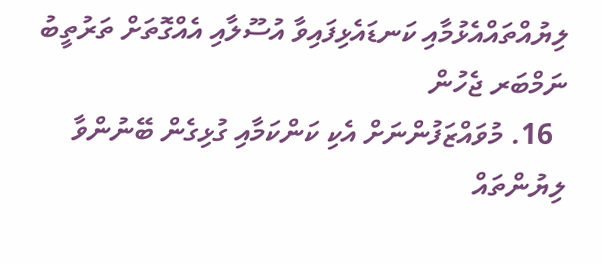ލިޔުއްތައްއެޅުމާއި ކަނޑައެޅިފައިވާ އުސޫލާއި އެއްގޮތަށް ތަރުތީބު ނަމްބަރ ޖެހުން
  16. މުވައްޒަފުންނަށް އެކި ކަންކަމާއި ގުޅިގެން ބޭނުންވާ ލިޔުންތައް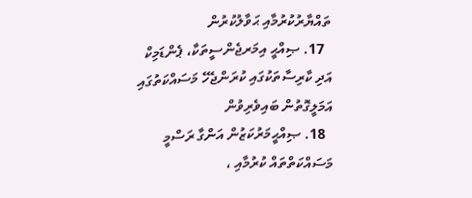ތައްޔާރުކުރުމާއި ޙަވާލުކުރުން
  17. ޞިއްޙީ އިމަރޖެންސީތަކާ، ޕެންޑަމިކް އަދި ކާރިސާތަކުގައި ކުރަންޖެހޭ މަސައްކަތުގައި އަމަލީގޮތުން ބައިވެރިވުން
  18. ޞިއްޙީމަރުކަޒުން އަންގާ ރަސްމީ މަސައްކަތްތައް ކުރުމާއި ،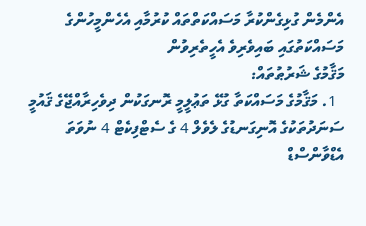އެންމެން ގުޅިގެންކުރާ މަސައްކަތްތައް ކުރުމާއި އެހެންމީހުންގެ މަސައްކަތުގައި ބައިވެރިވެ އެހީތެރިވުން
މަޤާމުގެ ޝަރުޠުތައް:
  1. މަޤާމުގެ މަސައްކަތާ ގުޅޭ ތަޢުލީމީ ރޮނގަކުން ދިވެހިރާއްޖޭގެ ޤައުމީ ސަނަދުތަކުގެ އޮނިގަނޑުގެ ލެވެލް 4 ގެ ސެޓްފިކެޓް 4 ނުވަތަ އެޑްވާންސްޑް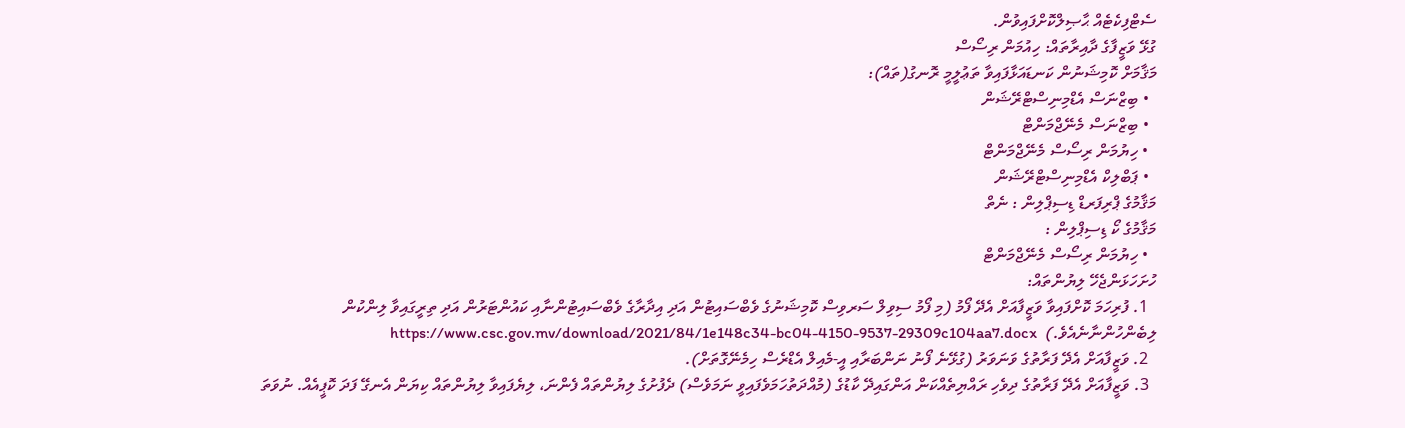ސެޓްފިކެޓެއް ޙާޞިލްކޮށްފައިވުން.
ގުޅޭ ވަޒީފާގެ ދާއިރާތައް: ހިއުމަން ރިސޯސް
މަޤާމަށް ކޮމިޝަނުން ކަނޑައަޅާފައިވާ ތަޢުލީމީ ރޮނގު(ތައް):
  • ބިޒްނަސް އެޑްމިނިސްޓްރޭޝަން
  • ބިޒްނަސް މެނޭޖްމަންޓް
  • ހިޔުމަން ރިސޯސް މެނޭޖްމަންޓް
  • ޕަބްލިކް އެޑްމިނިސްޓްރޭޝަން
މަޤާމުގެ ޕްރިފަރޑް ޑިސިޕްލިން : ނެތް
މަޤާމުގެ ކޯ ޑިސިޕްލިން :
  • ހިޔުމަން ރިސޯސް މެނޭޖްމަންޓް
ހުށަހަޅަންޖެހޭ ލިޔުންތައް:
  1. ފުރިހަމަ ކޮށްފައިވާ ވަޒީފާއަށް އެދޭ ފޯމު (މި ފޯމު ސިވިލް ސަރވިސް ކޮމިޝަނުގެ ވެބްސައިޓުން އަދި އިދާރާގެ ވެބްސައިޓުންނާއި ކައުންޓަރުން އަދި ތިރީގައިވާ ލިންކުން ލިބެންހުންނާނެއެވެ.)  https://www.csc.gov.mv/download/2021/84/1e148c34-bc04-4150-9537-29309c104aa7.docx
  2. ވަޒީފާއަށް އެދޭ ފަރާތުގެ ވަނަވަރު (ގުޅޭނެ ފޯނު ނަންބަރާއި އީ-މެއިލް އެޑްރެސް ހިމެނޭގޮތަށް).
  3. ވަޒީފާއަށް އެދޭ ފަރާތުގެ ދިވެހި ރައްޔިތެއްކަން އަންގައިދޭ ކާޑުގެ (މުއްދަތުހަމަވެފައިވީ ނަމަވެސް) ދެފުށުގެ ލިޔުންތައް ފެންނަ، ލިޔެފައިވާ ލިޔުންތައް ކިޔަން އެނގޭ ފަދަ ކޮޕީއެއް. ނުވަތަ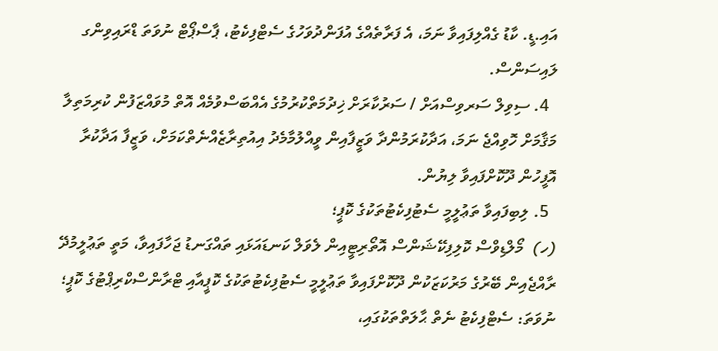އައި.ޑީ. ކާޑު ގެއްލިފައިވާ ނަމަ، އެ ފަރާތެއްގެ އުފަންދުވަހުގެ ސެޓްފިކެޓު، ޕާސްޕޯޓް ނުވަތަ ޑްރައިވިންގ ލައިސަންސް.
  4. ސިވިލް ސަރވިސްއަށް / ސަރުކާރަށް ޚިދުމަތްކުރުމުގެ އެއްބަސްވުމެއް އޮތް މުވައްޒަފުން ކުރިމަތިލާ މަޤާމަށް ހޮވިއްޖެ ނަމަ، އަދާކުރަމުންދާ ވަޒީފާއިން ވީއްލުމާމެދު އިއުތިރާޒެއްނެތްކަމަށް، ވަޒީފާ އަދާކުރާ އޮފީހުން ދޫކޮށްފައިވާ ލިޔުން.
  5. ލިބިފައިވާ ތަޢުލީމީ ސެޓުފިކެޓުތަކުގެ ކޮޕީ؛
(ހ)  މޯލްޑިވްސް ކޮލިފިކޭޝަންސް އޮތޯރިޓީއިން ލެވަލް ކަނޑައަޅައި ތައްގަނޑު ޖަހާފައިވާ، މަތީ ތަޢުލީމުދޭ ރާއްޖެއިން ބޭރުގެ މަރުކަޒަކުން ދޫކޮށްފައިވާ ތަޢުލީމީ ސެޓުފިކެޓުތަކުގެ ކޮޕީއާއި ޓްރާންސްކްރިޕްޓުގެ ކޮޕީ؛ ނުވަތަ: ސެޓްފިކެޓު ނެތް ޙާލަތްތަކުގައި،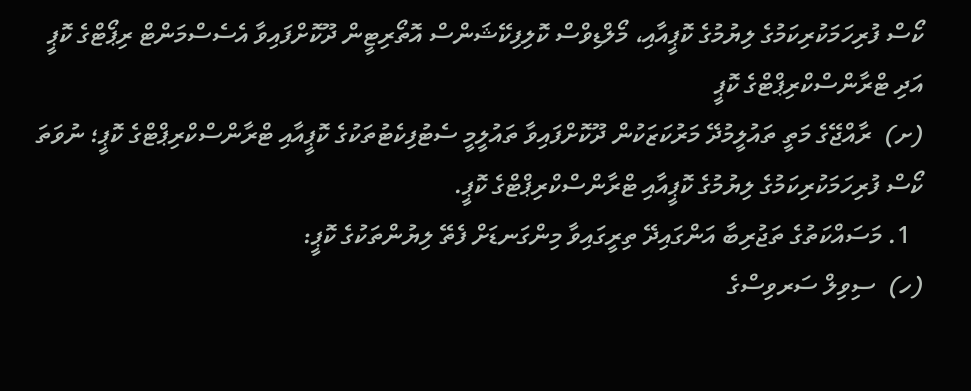ކޯސް ފުރިހަމަކުރިކަމުގެ ލިޔުމުގެ ކޮޕީއާއި، މޯލްޑިވްސް ކޮލިފިކޭޝަންސް އޮތޯރިޓީން ދޫކޮށްފައިވާ އެސެސްމަންޓް ރިޕޯޓްގެ ކޮޕީ އަދި ޓްރާންސްކްރިޕްޓްގެ ކޮޕީ
(ށ)  ރާއްޖޭގެ މަތީ ތައުލީމުދޭ މަރުކަޒަކުން ދޫކޮށްފައިވާ ތައުލީމީ ސެޓުފިކެޓުތަކުގެ ކޮޕީއާއި ޓްރާންސްކްރިޕްޓްގެ ކޮޕީ؛ ނުވަތަ ކޯސް ފުރިހަމަކުރިކަމުގެ ލިޔުމުގެ ކޮޕީއާއި ޓްރާންސްކްރިޕްޓްގެ ކޮޕީ.
  1. މަސައްކަތުގެ ތަޖުރިބާ އަންގައިދޭ ތިރީގައިވާ މިންގަނޑަށް ފެތޭ ލިޔުންތަކުގެ ކޮޕީ:
(ހ)  ސިވިލް ސަރވިސްގެ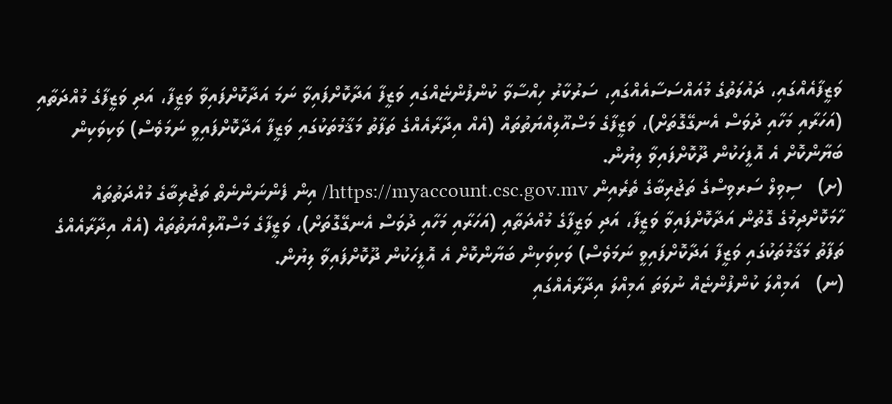ވަޒީފާއެއްގައި، ދައުލަތުގެ މުއައްސަސާއެއްގައި، ސަރުކާރު ހިއްސާވާ ކުންފުންޏެއްގައި ވަޒީފާ އަދާކޮށްފައިވާ ނަމަ އަދާކޮށްފައިވާ ވަޒީފާ، އަދި ވަޒީފާގެ މުއްދަތާއި (އަހަރާއި މަހާއި ދުވަސް އެނގޭގޮތަށް)، ވަޒީފާގެ މަސްއޫލިއްޔަތުތައް (އެއް އިދާރާއެއްގެ ތަފާތު މަޤާމުތަކުގައި ވަޒީފާ އަދާކޮށްފައިވީ ނަމަވެސް) ވަކިވަކިން ބަޔާންކޮށް އެ އޮފީހަކުން ދޫކޮށްފައިވާ ލިޔުން.
(ށ)   ސިވިލް ސަރވިސްގެ ތަޖުރިބާގެ ތެރެއިން https://myaccount.csc.gov.mv/ އިން ފެންނަންނެތް ތަޖުރިބާގެ މުއްދަތުތައް ހާމަކޮށްދިމުގެ ގޮތުން އަދާކޮށްފައިވާ ވަޒީފާ، އަދި ވަޒީފާގެ މުއްދަތާއި (އަހަރާއި މަހާއި ދުވަސް އެނގޭގޮތަށް)، ވަޒީފާގެ މަސްއޫލިއްޔަތުތައް (އެއް އިދާރާއެއްގެ ތަފާތު މަޤާމުތަކުގައި ވަޒީފާ އަދާކޮށްފައިވީ ނަމަވެސް) ވަކިވަކިން ބަޔާންކޮށް އެ އޮފީހަކުން ދޫކޮށްފައިވާ ލިޔުން.
(ނ)   އަމިއްލަ ކުންފުންޏެއް ނުވަތަ އަމިއްލަ އިދާރާއެއްގައި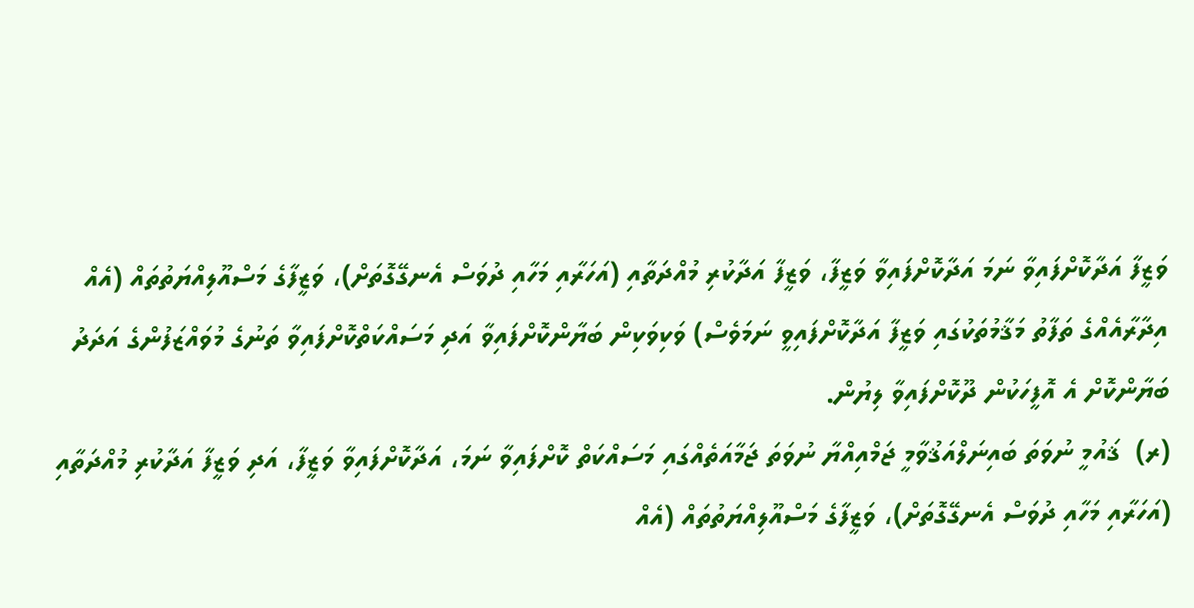ވަޒީފާ އަދާކޮށްފައިވާ ނަމަ އަދާކޮށްފައިވާ ވަޒީފާ، ވަޒީފާ އަދާކުރި މުއްދަތާއި (އަހަރާއި މަހާއި ދުވަސް އެނގޭގޮތަށް)، ވަޒީފާގެ މަސްއޫލިއްޔަތުތައް (އެއް އިދާރާއެއްގެ ތަފާތު މަޤާމުތަކުގައި ވަޒީފާ އަދާކޮށްފައިވީ ނަމަވެސް) ވަކިވަކިން ބަޔާންކޮށްފައިވާ އަދި މަސައްކަތްކޮށްފައިވާ ތަނުގެ މުވައްޒަފުންގެ އަދަދު ބަޔާންކޮށް އެ އޮފީހަކުން ދޫކޮށްފައިވާ ލިޔުން.
(ރ)  ޤައުމީ ނުވަތަ ބައިނަލްއަޤުވާމީ ޖަމްއިއްޔާ ނުވަތަ ޖަމާއަތެއްގައި މަސައްކަތް ކޮށްފައިވާ ނަމަ، އަދާކޮށްފައިވާ ވަޒީފާ، އަދި ވަޒީފާ އަދާކުރި މުއްދަތާއި (އަހަރާއި މަހާއި ދުވަސް އެނގޭގޮތަށް)، ވަޒީފާގެ މަސްއޫލިއްޔަތުތައް (އެއް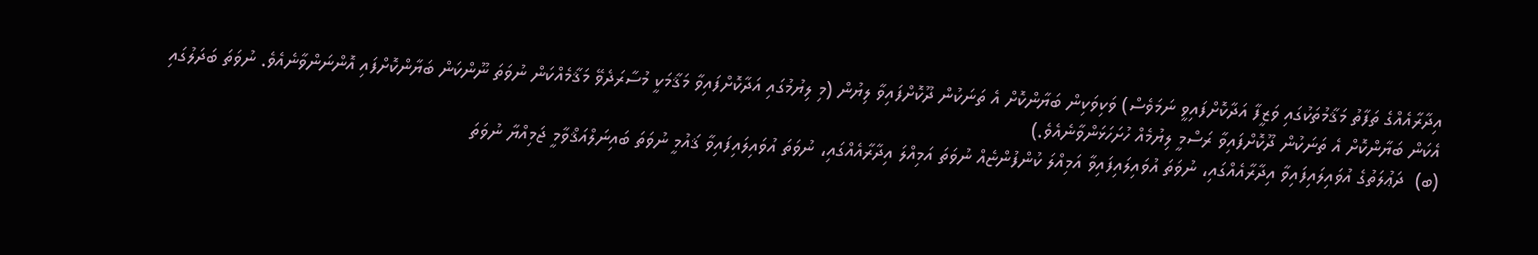އިދާރާއެއްގެ ތަފާތު މަޤާމުތަކުގައި ވަޒީފާ އަދާކޮށްފައިވީ ނަމަވެސް) ވަކިވަކިން ބަޔާންކޮށް އެ ތަނަކުން ދޫކޮށްފައިވާ ލިޔުން (މި ލިޔުމުގައި އަދާކޮށްފައިވާ މަޤާމަކީ މުސާރަދެވޭ މަޤާމެއްކަން ނުވަތަ ނޫންކަން ބަޔާންކޮށްފައި އޮންނަންވާނެއެވެ. ނުވަތަ ބަދަލުގައި އެކަން ބަޔާންކޮށް އެ ތަނަކުން ދޫކޮށްފައިވާ ރަސްމީ ލިޔުމެއް ހުށަހަޅަންވާނެއެވެ.)
(ބ)  ދަޢުލަތުގެ އުވައިލައިފައިވާ އިދާރާއެއްގައި، ނުވަތަ އުވައިލައިފައިވާ އަމިއްލަ ކުންފުންޏެއް ނުވަތަ އަމިއްލަ އިދާރާއެއްގައި، ނުވަތަ އުވައިލައިފައިވާ ޤައުމީ ނުވަތަ ބައިނަލްއަޤްވާމީ ޖަމިއްޔާ ނުވަތަ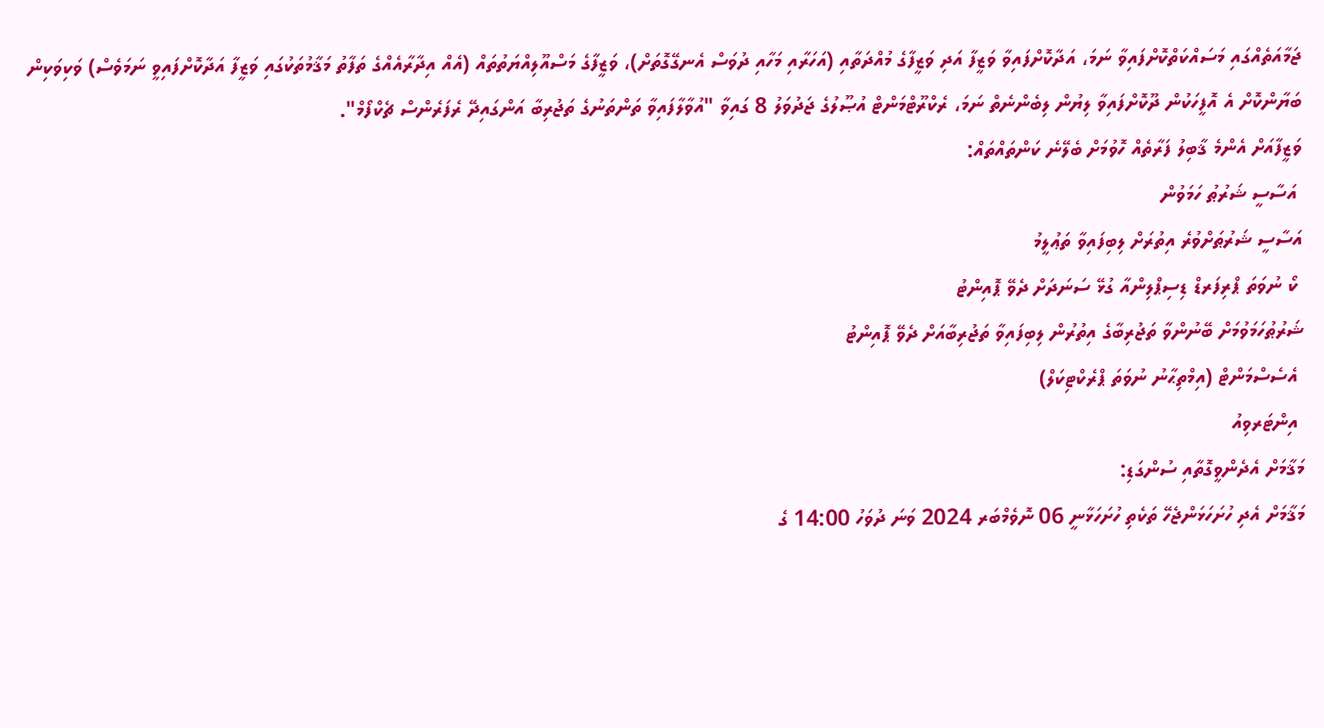ޖަމާއަތެއްގައި މަސައްކަތްކޮށްފައިވާ ނަމަ، އަދާކޮށްފައިވާ ވަޒީފާ އަދި ވަޒީފާގެ މުއްދަތާއި (އަހަރާއި މަހާއި ދުވަސް އެނގޭގޮތަށް)، ވަޒީފާގެ މަސްއޫލިއްޔަތުތައް (އެއް އިދާރާއެއްގެ ތަފާތު މަޤާމުތަކުގައި ވަޒީފާ އަދާކޮށްފައިވީ ނަމަވެސް) ވަކިވަކިން ބަޔާންކޮށް އެ އޮފީހަކުން ދޫކޮށްފައިވާ ލިޔުން ލިބެންނެތް ނަމަ، ރެކްރޫޓްމަންޓް އުޞޫލުގެ ޖަދުވަލު 8 ގައިވާ "އުވާލާފައިވާ ތަންތަނުގެ ތަޖުރިބާ އަންގައިދޭ ރެފަރެންސް ޗެކްފޯމް".
ވަޒީފާއަށް އެންމެ ޤާބިލު ފަރާތެއް ހޮވުމަށް ބެލޭނެ ކަންތައްތައް:
 އަސާސީ ޝަރުޠު ހަމަވުން
އަސާސީ ޝަރުޠަށްވުރެ އިތުރަށް ލިބިފައިވާ ތަޢުލީމު
 ކޯ ނުވަތަ ޕްރިފަރޑް ޑިސިޕްލިންއާ ގުޅޭ ސަނަދަށް ދެވޭ ޕޮއިންޓު
ޝަރުޠުހަމަވުމަށް ބޭނުންވާ ތަޖުރިބާގެ އިތުރުން ލިބިފައިވާ ތަޖުރިބާއަށް ދެވޭ ޕޮއިންޓު
 އެސެސްމަންޓް (އިމްތިޙާނު ނުވަތަ ޕްރެކްޓިކަލް)
 އިންޓަރވިއު
މަޤާމަށް އެދެންވީގޮތާއި ސުންގަޑި:
މަޤާމަށް އެދި ހުށަހަޅަންޖެހޭ ތަކެތި ހުށަހަޅާނީ 06 ނޮވެމްބަރ 2024 ވަނަ ދުވަހު 14:00 ގެ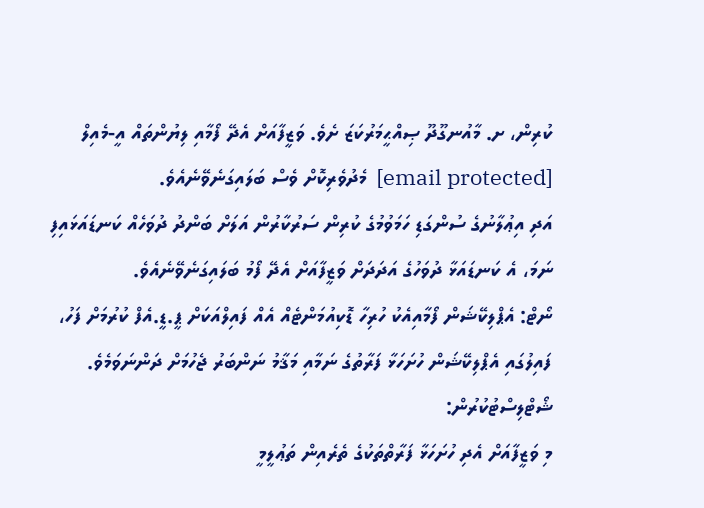ކުރިން، ށ. މާއުނގޫދޫ ޞިއްޙީމަރުކަޒަ ށެވެ. ވަޒީފާއަށް އެދޭ ފޯމާއި ލިޔުންތައް އީ-މެއިލް [email protected]  މެދުވެރިކޮށް ވެސް ބަލައިގަނެވޭނެއެވެ.
އަދި އިޢުލާނުގެ ސުންގަޑި ހަމަވުމުގެ ކުރިން ސަރުކާރުން އަލަށް ބަންދު ދުވަހެއް ކަނޑައަޅައިފި ނަމަ، އެ ކަނޑައަޅާ ދުވަހުގެ އަދަދަށް ވަޒީފާއަށް އެދޭ ފޯމު ބަލައިގަނެވޭނެއެވެ.
ނޯޓް: އެޕްލިކޭޝަން ފޯމާއިއެކު ހުރިހާ ޑޮކިއުމަންޓެއް އެއް ފައިލްއަކަށް ޕީ.ޑީ.އެފް ކުރުމަށް ފަހު، ފައިލުގައި އެޕްލިކޭޝަން ހުށަހަޅާ ފަރާތުގެ ނަމާއި މަޤާމު ނަންބަރު ޖެހުމަށް ދަންނަވަމެވެ.
ޝޯޓްލިސްޓުކުރުން:
މި ވަޒީފާއަށް އެދި ހުށަހަޅާ ފަރާތްތަކުގެ ތެރެއިން ތަޢުލީމީ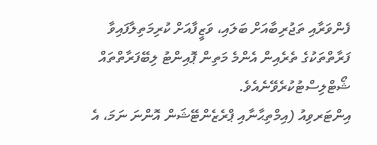ފެންވަރާއި ތަޖުރިބާއަށް ބަލައި، ވަޒީފާއަށް ކުރިމަތިލާފައިވާ ފަރާތްތަކުގެ ތެރެއިން އެންމެ މަތިން ޕޮއިންޓު ލިބޭފަރާތްތައް ޝޯޓްލިސްޓުކުރެވޭނެއެވެ.
އިންޓަރވިއު (އިމްތިޙާނާއި ޕްރެޒެންޓޭޝަން އޮންނަ ނަމަ، އެ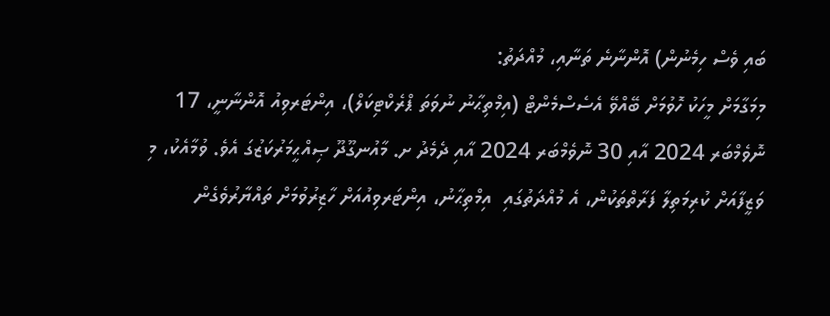ބައި ވެސް ހިމެނުން) އޮންނާނެ ތަނާއި، މުއްދަތު:
މިމަގާމަށް މީހަކު ހޮވުމަށް ބޭއްވޭ އެސެސްމެންޓް (އިމްތިޙާނު ނުވަތަ ޕްރެކްޓިކަލް)، އިންޓަރވިއު އޮންނާނީ، 17 ނޮވެމްބަރ 2024 އާއި 30 ނޮވެމްބަރ 2024 އާއި ދެމެދު ށ. މާއުނގޫދޫ ޞިއްޙީމަރުކަޒުގަ އެވެ. ވުމާއެކު، މި ވަޒީފާއަށް ކުރިމަތިލާ ފަރާތްތަކުން، އެ މުއްދަތުގައި  އިމްތިޙާނު، އިންޓަރވިއުއަށް ހާޒިރުވުމަށް ތައްޔާރުވެގެން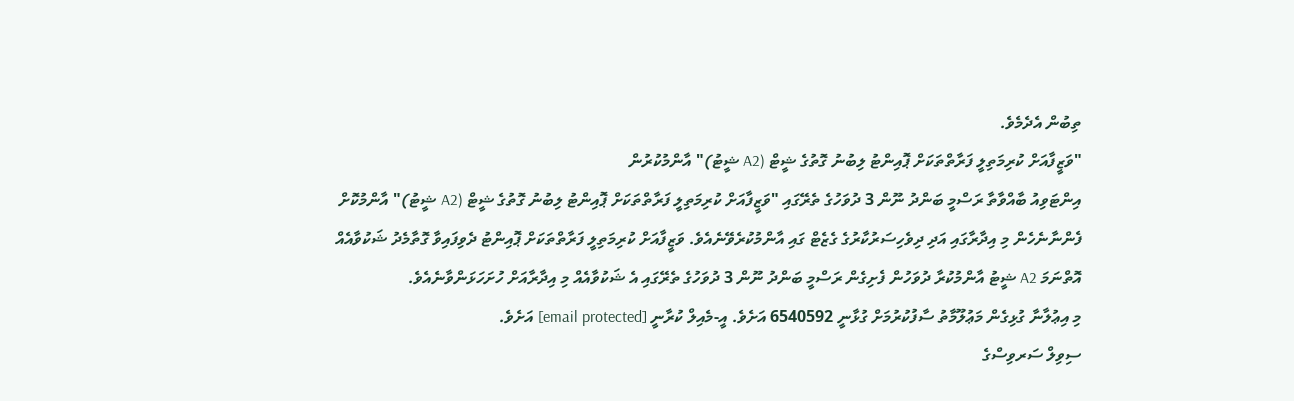ތިބުން އެދެމެވެ.
"ވަޒީފާއަށް ކުރިމަތިލީ ފަރާތްތަކަށް ޕޮއިންޓު ލިބުނު ގޮތުގެ ޝީޓް (A2 ޝީޓު)" އާންމުކުރުން
އިންޓަވިއު ބާއްވާތާ ރަސްމީ ބަންދު ނޫން 3 ދުވަހުގެ ތެރޭގައި "ވަޒީފާއަށް ކުރިމަތިލީ ފަރާތްތަކަށް ޕޮއިންޓު ލިބުނު ގޮތުގެ ޝީޓް (A2 ޝީޓު)" އާންމުކޮށް ފެންނާނެހެން މި އިދާރާގައި އަދި ދިވެހިސަރުކާރުގެ ގެޒެޓް ގައި އާންމުކުރެވޭނެއެވެ. ވަޒީފާއަށް ކުރިމަތިލީ ފަރާތްތަކަށް ޕޮއިންޓު ދެވިފައިވާ ގޮތާމެދު ޝަކުވާއެއް އޮތްނަމަ A2 ޝީޓު އާންމުކުރާ ދުވަހުން ފެށިގެން ރަސްމީ ބަންދު ނޫން 3 ދުވަހުގެ ތެރޭގައި އެ ޝަކުވާއެއް މި އިދާރާއަށް ހުށަހަޅަންވާނެއެވެ.
މި އިޢުލާނާ ގުޅިގެން މަޢުލޫމާތު ސާފުކުރުމަށް ގުޅާނީ 6540592 އަށެވެ. އީ-މެއިލް ކުރާނީ [email protected] އަށެވެ.
ސިވިލް ސަރވިސްގެ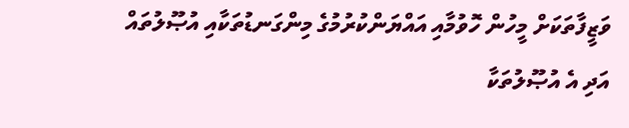ވަޒީފާތަކަށް މީހުން ހޮވުމާއި އައްޔަންކުރުމުގެ މިންގަނޑުތަކާއި އުޞޫލުތައް އަދި އެ އުޞޫލުތަކާ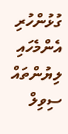ގުޅުންހުރި އެންމެހައި ލިޔުންތައް ސިވިލް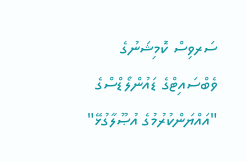ސަރވިސް ކޮމިޝަނުގެ ވެބްސައިޓްގެ ޑައުންލޯޑްސްގެ "އައްޔަންކުރުމުގެ އުޞޫލާގުޅޭ"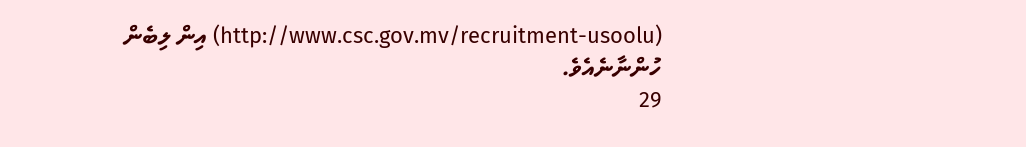(http://www.csc.gov.mv/recruitment-usoolu) އިން ލިބެން ހުންނާނެއެވެ.
29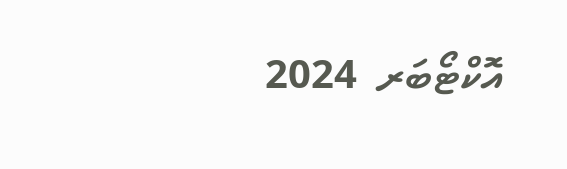އޮކްޓޯބަރ  2024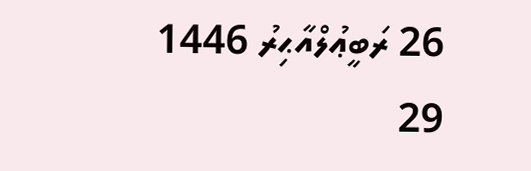26 ރަބީޢުލްއާޙިރު 1446
29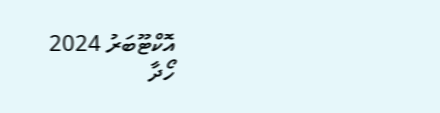އޮކްޓޫބަރު 2024
ހޯދާ